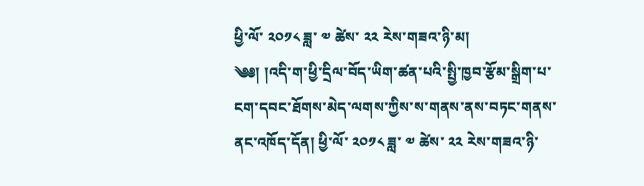ཕྱི་ལོ་ ༢༠༡༨ ཟླ་ ༧ ཚེས་ ༢༢ རེས་གཟའ་ཉི་མ།
༄༅། །འདི་ག་ཕྱི་དྲིལ་བོད་ཡིག་ཚན་པའི་སྤྱི་ཁྱབ་རྩོམ་སྒྲིག་པ་ངག་དབང་ཐོགས་མེད་ལགས་ཀྱིས་ས་གནས་ནས་བཏང་གནས་ནང་འཁོད་དོན། ཕྱི་ལོ་ ༢༠༡༨ ཟླ་ ༧ ཚེས་ ༢༢ རེས་གཟའ་ཉི་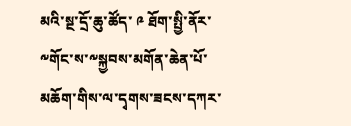མའི་སྔ་དྲོ་ཆུ་ཚོད་ ༩ ཐོག་སྤྱི་ནོར་༸གོང་ས་༸སྐྱབས་མགོན་ཆེན་པོ་མཆོག་གིས་ལ་དྭགས་ཟངས་དཀར་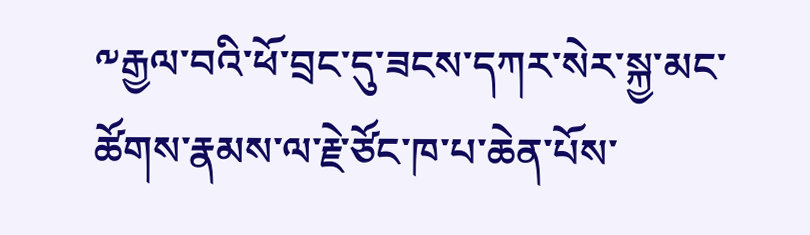༸རྒྱལ་བའི་ཕོ་བྲང་དུ་ཟངས་དཀར་སེར་སྐྱ་མང་ཚོགས་རྣམས་ལ་རྗེ་ཙོང་ཁ་པ་ཆེན་པོས་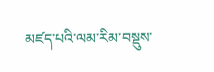མཛད་པའི་ལམ་རིམ་བསྡུས་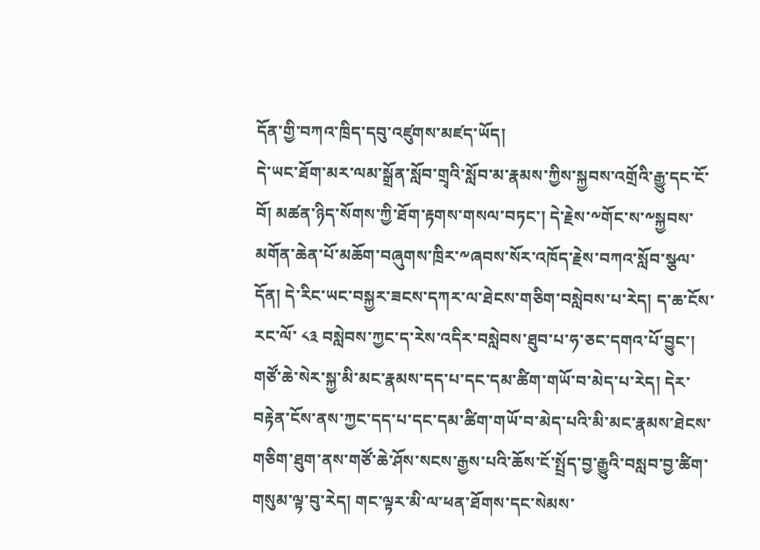དོན་གྱི་བཀའ་ཁྲིད་དབུ་འཛུགས་མཛད་ཡོད།
དེ་ཡང་ཐོག་མར་ལམ་སྒྲོན་སློབ་གྲྭའི་སློབ་མ་རྣམས་ཀྱིས་སྐྱབས་འགྲོའི་རྒྱུ་དང་ངོ་བོ། མཚན་ཉིད་སོགས་ཀྱི་ཐོག་རྟགས་གསལ་བཏང་། དེ་རྗེས་༸གོང་ས་༸སྐྱབས་མགོན་ཆེན་པོ་མཆོག་བཞུགས་ཁྲིར་༸ཞབས་སོར་འཁོད་རྗེས་བཀའ་སློབ་སྩལ་དོན། དེ་རིང་ཡང་བསྐྱར་ཟངས་དཀར་ལ་ཐེངས་གཅིག་བསླེབས་པ་རེད། ད་ཆ་ངོས་རང་ལོ་ ༨༣ བསླེབས་ཀྱང་ད་རེས་འདིར་བསླེབས་ཐུབ་པ་ཧ་ཅང་དགའ་པོ་བྱུང་། གཙོ་ཆེ་སེར་སྐྱ་མི་མང་རྣམས་དད་པ་དང་དམ་ཚིག་གཡོ་བ་མེད་པ་རེད། དེར་བརྟེན་ངོས་ནས་ཀྱང་དད་པ་དང་དམ་ཚིག་གཡོ་བ་མེད་པའི་མི་མང་རྣམས་ཐེངས་གཅིག་ཐུག་ནས་གཙོ་ཆེ་ཤོས་སངས་རྒྱས་པའི་ཆོས་ངོ་སྤྲོད་བྱ་རྒྱུའི་བསླབ་བྱ་ཚིག་གསུམ་ལྟ་བུ་རེད། གང་ལྟར་མི་ལ་ཕན་ཐོགས་དང་སེམས་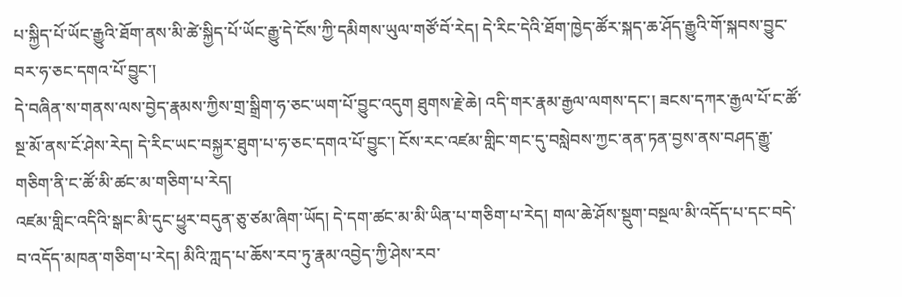པ་སྐྱིད་པོ་ཡོང་རྒྱུའི་ཐོག་ནས་མི་ཚེ་སྐྱིད་པོ་ཡོང་རྒྱུ་དེ་ངོས་ཀྱི་དམིགས་ཡུལ་གཙོ་བོ་རེད། དེ་རིང་དེའི་ཐོག་ཁྱེད་ཚོར་སྐད་ཆ་ཤོད་རྒྱུའི་གོ་སྐབས་བྱུང་བར་ཧ་ཅང་དགའ་པོ་བྱུང་།
དེ་བཞིན་ས་གནས་ལས་བྱེད་རྣམས་ཀྱིས་གྲ་སྒྲིག་ཧ་ཅང་ཡག་པོ་བྱུང་འདུག ཐུགས་རྗེ་ཆེ། འདི་གར་རྣམ་རྒྱལ་ལགས་དང་། ཟངས་དཀར་རྒྱལ་པོ་ང་ཚོ་སྔ་མོ་ནས་ངོ་ཤེས་རེད། དེ་རིང་ཡང་བསྐྱར་ཐུག་པ་ཧ་ཅང་དགའ་པོ་བྱུང་། ངོས་རང་འཛམ་གླིང་གང་དུ་བསླེབས་ཀྱང་ནན་ཏན་བྱས་ནས་བཤད་རྒྱུ་གཅིག་ནི་ང་ཚོ་མི་ཚང་མ་གཅིག་པ་རེད།
འཛམ་གླིང་འདིའི་སྒང་མི་དུང་ཕྱུར་བདུན་ཅུ་ཙམ་ཞིག་ཡོད། དེ་དག་ཚང་མ་མི་ཡིན་པ་གཅིག་པ་རེད། གལ་ཆེ་ཤོས་སྡུག་བསྔལ་མི་འདོད་པ་དང་བདེ་བ་འདོད་མཁན་གཅིག་པ་རེད། མིའི་ཀླད་པ་ཆོས་རབ་ཏུ་རྣམ་འབྱེད་ཀྱི་ཤེས་རབ་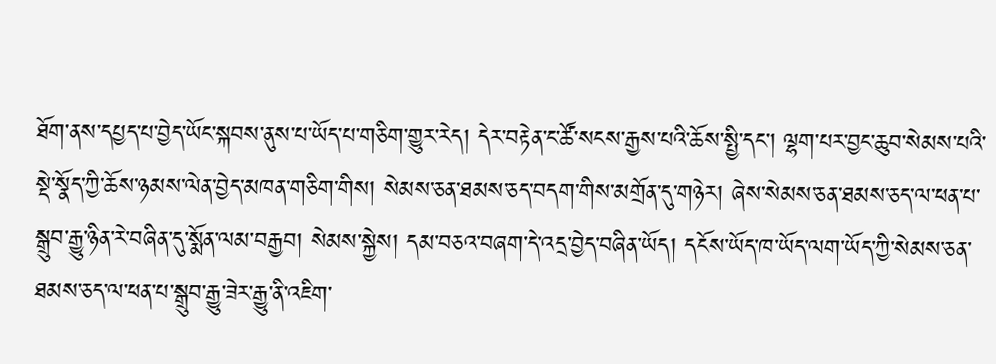ཐོག་ནས་དཔྱད་པ་བྱེད་ཡོང་སྐབས་ནུས་པ་ཡོད་པ་གཅིག་གྱུར་རེད། དེར་བརྟེན་ང་ཚོ་སངས་རྒྱས་པའི་ཆོས་སྤྱི་དང་། ལྷག་པར་བྱང་ཆུབ་སེམས་པའི་སྡེ་སྣོད་ཀྱི་ཆོས་ཉམས་ལེན་བྱེད་མཁན་གཅིག་གིས། སེམས་ཅན་ཐམས་ཅད་བདག་གིས་མགྲོན་དུ་གཉེར། ཞེས་སེམས་ཅན་ཐམས་ཅད་ལ་ཕན་པ་སྒྲུབ་རྒྱུ་ཉིན་རེ་བཞིན་དུ་སྨོན་ལམ་བརྒྱབ། སེམས་སྐྱེས། དམ་བཅའ་བཞག་དེ་འདྲ་བྱེད་བཞིན་ཡོད། དངོས་ཡོད་ཁ་ཡོད་ལག་ཡོད་ཀྱི་སེམས་ཅན་ཐམས་ཅད་ལ་ཕན་པ་སྒྲུབ་རྒྱུ་ཟེར་རྒྱུ་ནི་འཇིག་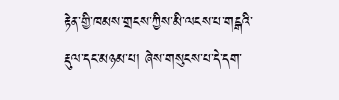རྟེན་གྱི་ཁམས་གྲངས་ཀྱིས་མི་ལངས་པ་གངྒའི་རྡུལ་དང་མཉམ་པ། ཞེས་གསུངས་པ་དེ་དག་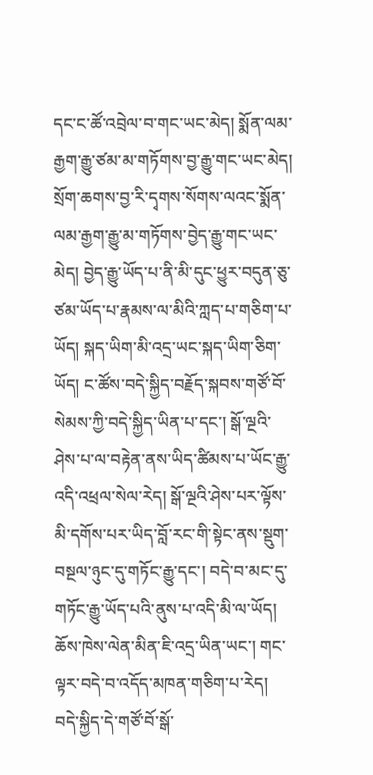དང་ང་ཚོ་འབྲེལ་བ་གང་ཡང་མེད། སྨོན་ལམ་རྒྱག་རྒྱུ་ཙམ་མ་གཏོགས་བྱ་རྒྱུ་གང་ཡང་མེད།
སྲོག་ཆགས་བྱ་རི་དྭགས་སོགས་ལའང་སྨོན་ལམ་རྒྱག་རྒྱུ་མ་གཏོགས་བྱེད་རྒྱུ་གང་ཡང་མེད། བྱེད་རྒྱུ་ཡོད་པ་ནི་མི་དུང་ཕྱུར་བདུན་ཅུ་ཙམ་ཡོད་པ་རྣམས་ལ་མིའི་ཀླད་པ་གཅིག་པ་ཡོད། སྐད་ཡིག་མི་འདྲ་ཡང་སྐད་ཡིག་ཅིག་ཡོད། ང་ཚོས་བདེ་སྐྱིད་བརྗོད་སྐབས་གཙོ་བོ་སེམས་ཀྱི་བདེ་སྐྱིད་ཡིན་པ་དང་། སྒོ་ལྔའི་ཤེས་པ་ལ་བརྟེན་ནས་ཡིད་ཚིམས་པ་ཡོང་རྒྱུ་འདི་འཕྲལ་སེལ་རེད། སྒོ་ལྔའི་ཤེས་པར་ལྟོས་མི་དགོས་པར་ཡིད་བློ་རང་གི་སྟེང་ནས་སྡུག་བསྔལ་ཉུང་དུ་གཏོང་རྒྱུ་དང་། བདེ་བ་མང་དུ་གཏོང་རྒྱུ་ཡོད་པའི་ནུས་པ་འདི་མི་ལ་ཡོད། ཆོས་ཁེས་ལེན་མིན་ཇི་འདྲ་ཡིན་ཡང་། གང་ལྟར་བདེ་བ་འདོད་མཁན་གཅིག་པ་རེད། བདེ་སྐྱིད་དེ་གཙོ་བོ་སྒོ་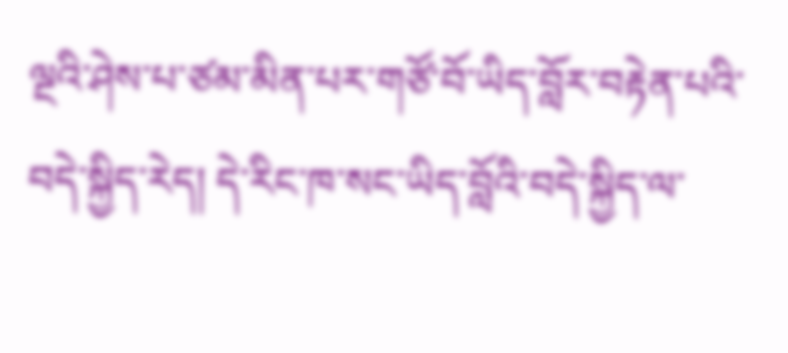ལྔའི་ཤེས་པ་ཙམ་མིན་པར་གཙོ་བོ་ཡིད་བློར་བརྟེན་པའི་བདེ་སྐྱིད་རེད། དེ་རིང་ཁ་སང་ཡིད་བློའི་བདེ་སྐྱིད་ལ་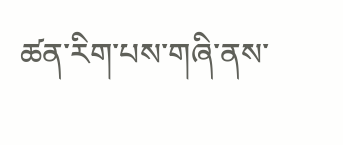ཚན་རིག་པས་གཞི་ནས་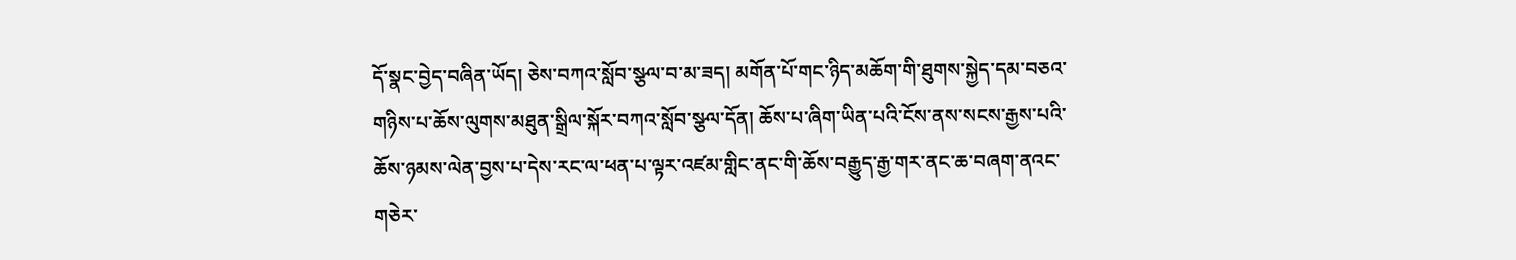དོ་སྣང་བྱེད་བཞིན་ཡོད། ཅེས་བཀའ་སློབ་སྩལ་བ་མ་ཟད། མགོན་པོ་གང་ཉིད་མཆོག་གི་ཐུགས་སྐྱེད་དམ་བཅའ་གཉིས་པ་ཆོས་ལུགས་མཐུན་སྒྲིལ་སྐོར་བཀའ་སློབ་སྩལ་དོན། ཆོས་པ་ཞིག་ཡིན་པའི་ངོས་ནས་སངས་རྒྱས་པའི་ཆོས་ཉམས་ལེན་བྱས་པ་དེས་རང་ལ་ཕན་པ་ལྟར་འཛམ་གླིང་ནང་གི་ཆོས་བརྒྱུད་རྒྱ་གར་ནང་ཆ་བཞག་ནའང་གཅེར་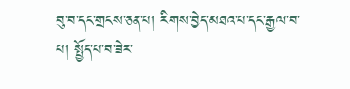བུ་བ་དང་གྲངས་ཅན་པ། རིགས་བྱེད་མཐའ་པ་དང་རྒྱལ་བ་པ། སྤྱོད་པ་བ་ཟེར་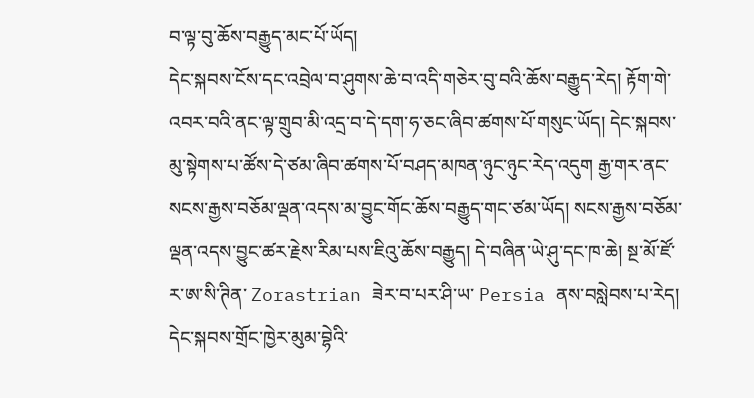བ་ལྟ་བུ་ཆོས་བརྒྱུད་མང་པོ་ཡོད།
དེང་སྐབས་ངོས་དང་འབྲེལ་བ་ཤུགས་ཆེ་བ་འདི་གཅེར་བུ་བའི་ཆོས་བརྒྱུད་རེད། རྟོག་གེ་འབར་བའི་ནང་ལྟ་གྲུབ་མི་འདྲ་བ་དེ་དག་ཧ་ཅང་ཞིབ་ཚགས་པོ་གསུང་ཡོད། དེང་སྐབས་མུ་སྟེགས་པ་ཚོས་དེ་ཙམ་ཞིབ་ཚགས་པོ་བཤད་མཁན་ཉུང་ཉུང་རེད་འདུག རྒྱ་གར་ནང་སངས་རྒྱས་བཅོམ་ལྡན་འདས་མ་བྱུང་གོང་ཆོས་བརྒྱུད་གང་ཙམ་ཡོད། སངས་རྒྱས་བཅོམ་ལྡན་འདས་བྱུང་ཚར་རྗེས་རིམ་པས་ཇིའུ་ཆོས་བརྒྱུད། དེ་བཞིན་ཡེ་ཤུ་དང་ཁ་ཆེ། སྔ་མོ་ཛོ་ར་ཨ་སི་ཊིན་ Zorastrian ཟེར་བ་པར་ཤི་ཡ་ Persia ནས་བསླེབས་པ་རེད།
དེང་སྐབས་གྲོང་ཁྱེར་མུམ་བྷེའི་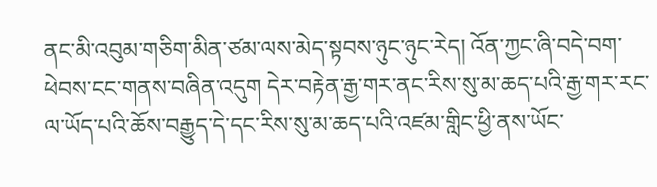ནང་མི་འབུམ་གཅིག་མིན་ཙམ་ལས་མེད་སྟབས་ཉུང་ཉུང་རེད། འོན་ཀྱང་ཞི་བདེ་བག་ཕེབས་ངང་གནས་བཞིན་འདུག དེར་བརྟེན་རྒྱ་གར་ནང་རིས་སུ་མ་ཆད་པའི་རྒྱ་གར་རང་ལ་ཡོད་པའི་ཆོས་བརྒྱུད་དེ་དང་རིས་སུ་མ་ཆད་པའི་འཛམ་གླིང་ཕྱི་ནས་ཡོང་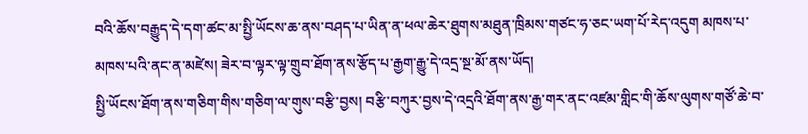བའི་ཆོས་བརྒྱུད་དེ་དག་ཚང་མ་སྤྱི་ཡོངས་ཆ་ནས་བཤད་པ་ཡིན་ན་ཕལ་ཆེར་ཐུགས་མཐུན་ཁྲིམས་གཙང་ཧ་ཅང་ཡག་པོ་རེད་འདུག མཁས་པ་མཁས་པའི་ནང་ན་མཛེས། ཟེར་བ་ལྟར་ལྟ་གྲུབ་ཐོག་ནས་རྩོད་པ་རྒྱག་རྒྱུ་དེ་འདྲ་སྔ་མོ་ནས་ཡོད།
སྤྱི་ཡོངས་ཐོག་ནས་གཅིག་གིས་གཅིག་ལ་གུས་བརྩི་བྱས། བརྩི་བཀུར་བྱས་དེ་འདྲའི་ཐོག་ནས་རྒྱ་གར་ནང་འཛམ་གླིང་གི་ཆོས་ལུགས་གཙོ་ཆེ་བ་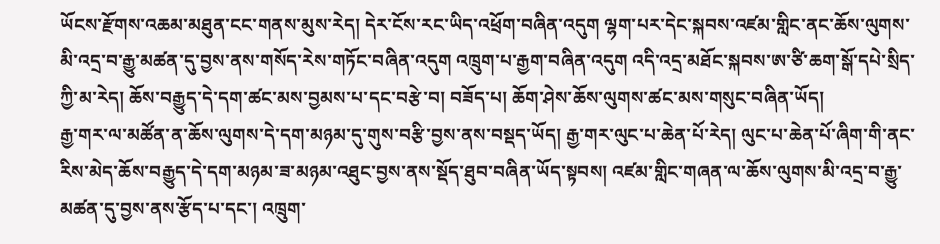ཡོངས་རྫོགས་འཆམ་མཐུན་ངང་གནས་མུས་རེད། དེར་ངོས་རང་ཡིད་འཕྲོག་བཞིན་འདུག ལྷག་པར་དེང་སྐབས་འཛམ་གླིང་ནང་ཆོས་ལུགས་མི་འདྲ་བ་རྒྱུ་མཚན་དུ་བྱས་ནས་གསོད་རེས་གཏོང་བཞིན་འདུག འཁྲུག་པ་རྒྱག་བཞིན་འདུག འདི་འདྲ་མཐོང་སྐབས་ཨ་ཙི་ཆག་སྒོ་དཔེ་སྲིད་ཀྱི་མ་རེད། ཆོས་བརྒྱུད་དེ་དག་ཚང་མས་བྱམས་པ་དང་བརྩེ་བ། བཟོད་པ། ཆོག་ཤེས་ཆོས་ལུགས་ཚང་མས་གསུང་བཞིན་ཡོད།
རྒྱ་གར་ལ་མཚོན་ན་ཆོས་ལུགས་དེ་དག་མཉམ་དུ་གུས་བརྩི་བྱས་ནས་བསྡད་ཡོད། རྒྱ་གར་ལུང་པ་ཆེན་པོ་རེད། ལུང་པ་ཆེན་པོ་ཞིག་གི་ནང་རིས་མེད་ཆོས་བརྒྱུད་དེ་དག་མཉམ་ཟ་མཉམ་འཐུང་བྱས་ནས་སྡོད་ཐུབ་བཞིན་ཡོད་སྟབས། འཛམ་གླིང་གཞན་ལ་ཆོས་ལུགས་མི་འདྲ་བ་རྒྱུ་མཚན་དུ་བྱས་ནས་རྩོད་པ་དང་། འཁྲུག་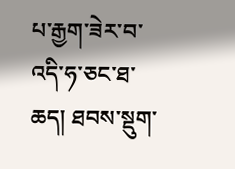པ་རྒྱག་ཟེར་བ་འདི་ཧ་ཅང་ཐ་ཆད། ཐབས་སྡུག་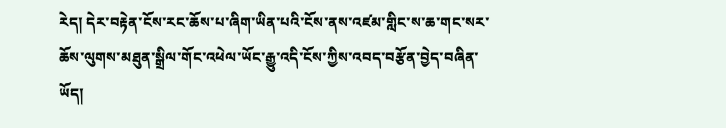རེད། དེར་བརྟེན་ངོས་རང་ཆོས་པ་ཞིག་ཡིན་པའི་ངོས་ནས་འཛམ་གླིང་ས་ཆ་གང་སར་ཆོས་ལུགས་མཐུན་སྒྲིལ་གོང་འཕེལ་ཡོང་རྒྱུ་འདི་ངོས་ཀྱིས་འབད་བརྩོན་བྱེད་བཞིན་ཡོད།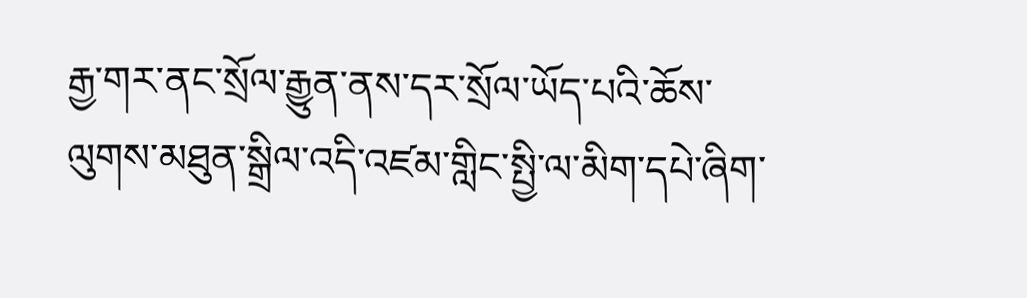རྒྱ་གར་ནང་སྲོལ་རྒྱུན་ནས་དར་སྲོལ་ཡོད་པའི་ཆོས་ལུགས་མཐུན་སྒྲིལ་འདི་འཛམ་གླིང་སྤྱི་ལ་མིག་དཔེ་ཞིག་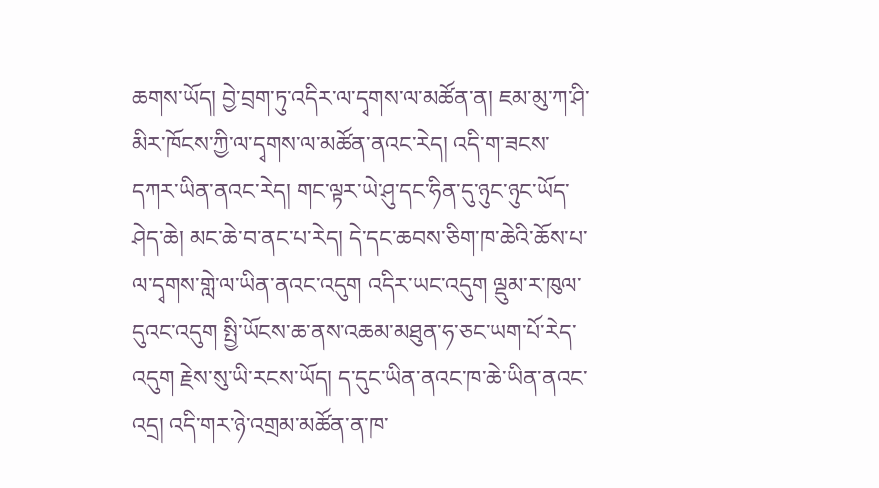ཆགས་ཡོད། བྱེ་བྲག་ཏུ་འདིར་ལ་དྭགས་ལ་མཚོན་ན། ཇམ་མུ་ཀ་ཤི་མིར་ཁོངས་ཀྱི་ལ་དྭགས་ལ་མཚོན་ནའང་རེད། འདི་ག་ཟངས་དཀར་ཡིན་ནའང་རེད། གང་ལྟར་ཡེ་ཤུ་དང་ཧིན་དུ་ཉུང་ཉུང་ཡོད་ཤེད་ཆེ། མང་ཆེ་བ་ནང་པ་རེད། དེ་དང་ཆབས་ཅིག་ཁ་ཆེའི་ཆོས་པ་ལ་དྭགས་གླེ་ལ་ཡིན་ནའང་འདུག འདིར་ཡང་འདུག ལྡུམ་ར་ཁུལ་དུའང་འདུག སྤྱི་ཡོངས་ཆ་ནས་འཆམ་མཐུན་ཧ་ཅང་ཡག་པོ་རེད་འདུག རྗེས་སུ་ཡི་རངས་ཡོད། ད་དུང་ཡིན་ནའང་ཁ་ཆེ་ཡིན་ནའང་འདྲ། འདི་གར་ཉེ་འགྲམ་མཚོན་ན་ཁ་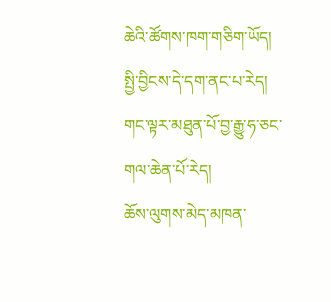ཆེའི་ཚོགས་ཁག་གཅིག་ཡོད། སྤྱི་བྱིངས་དེ་དག་ནང་པ་རེད། གང་ལྟར་མཐུན་པོ་བྱ་རྒྱུ་ཧ་ཅང་གལ་ཆེན་པོ་རེད།
ཆོས་ལུགས་མེད་མཁན་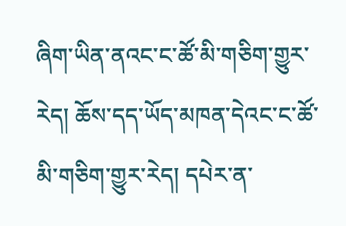ཞིག་ཡིན་ནའང་ང་ཚོ་མི་གཅིག་གྱུར་རེད། ཆོས་དད་ཡོད་མཁན་དེའང་ང་ཚོ་མི་གཅིག་གྱུར་རེད། དཔེར་ན་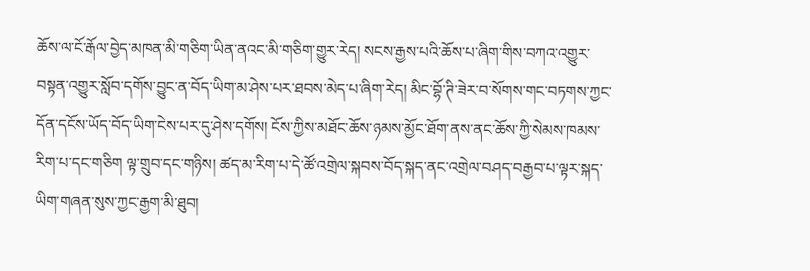ཆོས་ལ་ངོ་རྒོལ་བྱེད་མཁན་མི་གཅིག་ཡིན་ནའང་མི་གཅིག་གྱུར་རེད། སངས་རྒྱས་པའི་ཆོས་པ་ཞིག་གིས་བཀའ་འགྱུར་བསྟན་འགྱུར་སློབ་དགོས་བྱུང་ན་བོད་ཡིག་མ་ཤེས་པར་ཐབས་མེད་པ་ཞིག་རེད། མིང་བྷོ་ཊི་ཟེར་བ་སོགས་གང་བཏགས་ཀྱང་དོན་དངོས་ཡོད་བོད་ཡིག་ངེས་པར་དུ་ཤེས་དགོས། ངོས་ཀྱིས་མཐོང་ཆོས་ཉམས་མྱོང་ཐོག་ནས་ནང་ཆོས་ཀྱི་སེམས་ཁམས་རིག་པ་དང་གཅིག ལྟ་གྲུབ་དང་གཉིས། ཚད་མ་རིག་པ་དེ་ཚོ་འགྲེལ་སྐབས་བོད་སྐད་ནང་འགྲེལ་བཤད་བརྒྱབ་པ་ལྟར་སྐད་ཡིག་གཞན་སུས་ཀྱང་རྒྱག་མི་ཐུབ།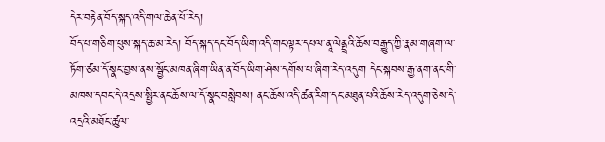དེར་བརྟེན་བོད་སྐད་འདི་གལ་ཆེན་པོ་རེད།
བོད་པ་གཅིག་པུས་སྐད་ཆ་མ་རེད། བོད་སྐད་དང་བོད་ཡིག་འདི་གང་ལྟར་དཔལ་ནཱ་ལེནྡྲའི་ཆོས་བརྒྱུད་ཀྱི་རྣམ་གཞག་ལ་ཏོག་ཙམ་དོ་སྣང་བྱས་ནས་སྦྱོང་མཁན་ཞིག་ཡིན་ན་བོད་ཡིག་ཤེས་དགོས་པ་ཞིག་རེད་འདུག དེང་སྐབས་རྒྱ་ནག་ནང་གི་མཁས་དབང་དེ་འདྲས་སྤྱིར་ནང་ཆོས་ལ་དོ་སྣང་བསླེབས། ནང་ཆོས་འདི་ཚན་རིག་དང་མཐུན་པའི་ཆོས་རེད་འདུག་ཅེས་དེ་འདྲའི་མཐོང་ཚུལ་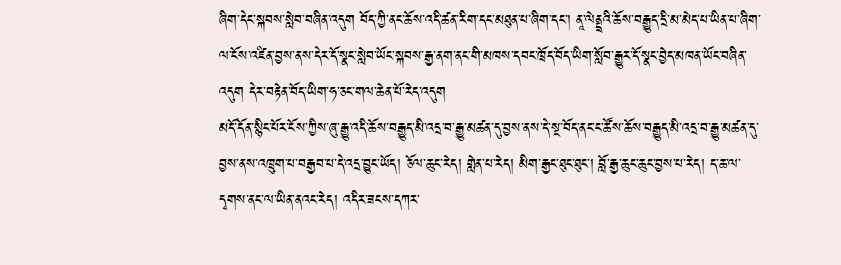ཞིག་དེང་སྐབས་སླེབ་བཞིན་འདུག བོད་ཀྱི་ནང་ཆོས་འདི་ཚན་རིག་དང་མཐུན་པ་ཞིག་དང་། ནཱ་ལེནྡྲའི་ཆོས་བརྒྱུད་དྲི་མ་མེད་པ་ཡིན་པ་ཞིག་ལ་ངོས་འཛིན་བྱས་ནས་དེར་དོ་སྣང་སླེབ་ཡོང་སྐབས་རྒྱ་ནག་ནང་གི་མཁས་དབང་ཁྲོད་བོད་ཡིག་སློབ་རྒྱུར་དོ་སྣང་བྱེད་མཁན་ཡོང་བཞིན་འདུག དེར་བརྟེན་བོད་ཡིག་ཧ་ཅང་གལ་ཆེན་པོ་རེད་འདུག
མདོ་དོན་སྙིང་པོར་ངོས་ཀྱིས་ཞུ་རྒྱུ་འདི་ཆོས་བརྒྱུད་མི་འདྲ་བ་རྒྱུ་མཚན་དུ་བྱས་ནས་དེ་སྔ་བོད་ནང་ང་ཚོས་ཆོས་བརྒྱུད་མི་འདྲ་བ་རྒྱུ་མཚན་དུ་བྱས་ནས་འཁྲུག་པ་བརྒྱབ་པ་དེ་འདྲ་བྱུང་ཡོད། ཅོལ་ཆུང་རེད། གླེན་པ་རེད། མིག་རྒྱང་ཐུང་ཐུང་། བློ་རྒྱ་ཆུང་ཆུང་བྱས་པ་རེད། ད་ཆ་ལ་དྭགས་ནང་ལ་ཡིན་ནའང་རེད། འདིར་ཟངས་དཀར་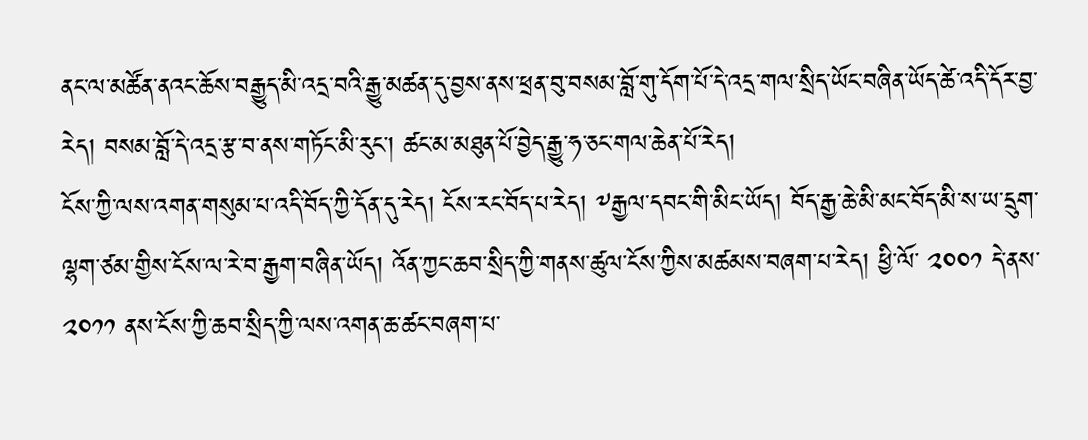ནང་ལ་མཚོན་ནའང་ཆོས་བརྒྱུད་མི་འདྲ་བའི་རྒྱུ་མཚན་དུ་བྱས་ནས་ཕྲན་བུ་བསམ་བློ་གུ་དོག་པོ་དེ་འདྲ་གལ་སྲིད་ཡོང་བཞིན་ཡོད་ཚེ་འདི་དོར་བྱ་རེད། བསམ་བློ་དེ་འདྲ་རྩ་བ་ནས་གཏོང་མི་རུང་། ཚང་མ་མཐུན་པོ་བྱེད་རྒྱུ་ཧ་ཅང་གལ་ཆེན་པོ་རེད།
ངོས་ཀྱི་ལས་འགན་གསུམ་པ་འདི་བོད་ཀྱི་དོན་དུ་རེད། ངོས་རང་བོད་པ་རེད། ༸རྒྱལ་དབང་གི་མིང་ཡོད། བོད་རྒྱ་ཆེ་མི་མང་བོད་མི་ས་ཡ་དྲུག་ལྷག་ཙམ་གྱིས་ངོས་ལ་རེ་བ་རྒྱག་བཞིན་ཡོད། འོན་ཀྱང་ཆབ་སྲིད་ཀྱི་གནས་ཚུལ་ངོས་ཀྱིས་མཚམས་བཞག་པ་རེད། ཕྱི་ལོ་ ༢༠༠༡ དེ་ནས་ ༢༠༡༡ ནས་ངོས་ཀྱི་ཆབ་སྲིད་ཀྱི་ལས་འགན་ཆ་ཚང་བཞག་པ་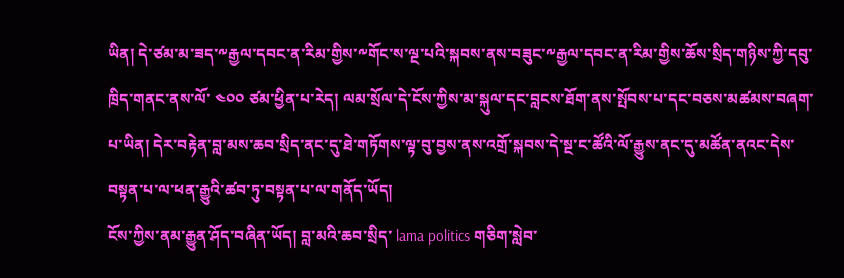ཡིན། དེ་ཙམ་མ་ཟད་༸རྒྱལ་དབང་ན་རིམ་གྱིས་༸གོང་ས་ལྔ་པའི་སྐབས་ནས་བཟུང་༸རྒྱལ་དབང་ན་རིམ་གྱིས་ཆོས་སྲིད་གཉིས་ཀྱི་དབུ་ཁྲིད་གནང་ནས་ལོ་ ༤༠༠ ཙམ་ཕྱིན་པ་རེད། ལམ་སྲོལ་དེ་ངོས་ཀྱིས་མ་སྐུལ་དང་བླངས་ཐོག་ནས་སྤོབས་པ་དང་བཅས་མཚམས་བཞག་པ་ཡིན། དེར་བརྟེན་བླ་མས་ཆབ་སྲིད་ནང་དུ་ཐེ་གཏོགས་ལྟ་བུ་བྱས་ནས་འགྲོ་སྐབས་དེ་སྔ་ང་ཚོའི་ལོ་རྒྱུས་ནང་དུ་མཚོན་ནའང་དེས་བསྟན་པ་ལ་ཕན་རྒྱུའི་ཚབ་ཏུ་བསྟན་པ་ལ་གནོད་ཡོད།
ངོས་ཀྱིས་ནམ་རྒྱུན་ཤོད་བཞིན་ཡོད། བླ་མའི་ཆབ་སྲིད་ lama politics གཅིག་སླེབ་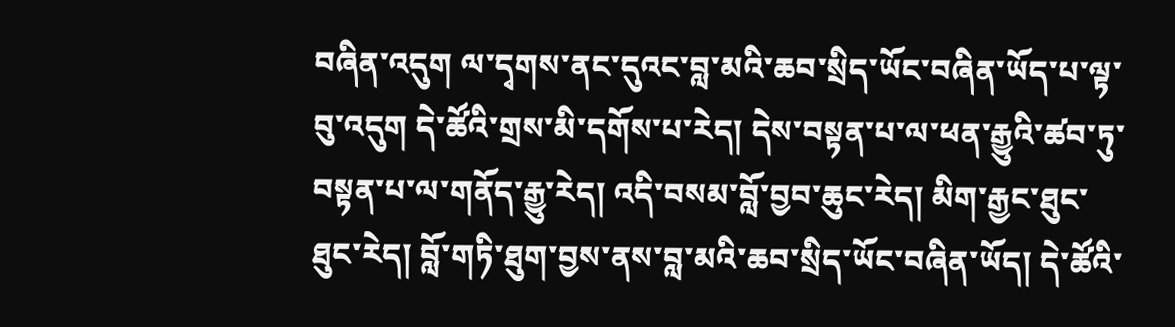བཞིན་འདུག ལ་དྭགས་ནང་དུའང་བླ་མའི་ཆབ་སྲིད་ཡོང་བཞིན་ཡོད་པ་ལྟ་བུ་འདུག དེ་ཚོའི་གྲས་མི་དགོས་པ་རེད། དེས་བསྟན་པ་ལ་ཕན་རྒྱུའི་ཚབ་ཏུ་བསྟན་པ་ལ་གནོད་རྒྱུ་རེད། འདི་བསམ་བློ་བྱབ་ཆུང་རེད། མིག་རྒྱང་ཐུང་ཐུང་རེད། བློ་གཏི་ཐུག་བྱས་ནས་བླ་མའི་ཆབ་སྲིད་ཡོང་བཞིན་ཡོད། དེ་ཚོའི་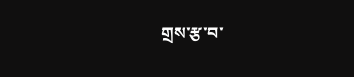གྲས་རྩ་བ་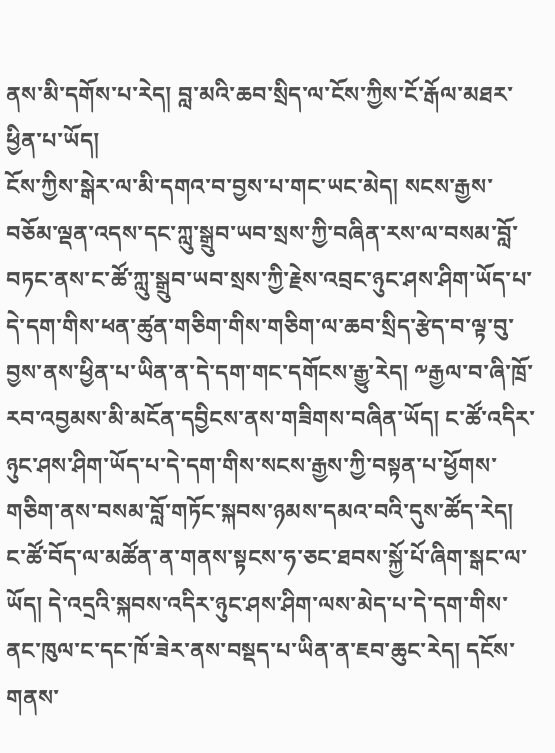ནས་མི་དགོས་པ་རེད། བླ་མའི་ཆབ་སྲིད་ལ་ངོས་ཀྱིས་ངོ་རྒོལ་མཐར་ཕྱིན་པ་ཡོད།
ངོས་ཀྱིས་སྒེར་ལ་མི་དགའ་བ་བྱས་པ་གང་ཡང་མེད། སངས་རྒྱས་བཅོམ་ལྡན་འདས་དང་ཀླུ་སྒྲུབ་ཡབ་སྲས་ཀྱི་བཞིན་རས་ལ་བསམ་བློ་བཏང་ནས་ང་ཚོ་ཀླུ་སྒྲུབ་ཡབ་སྲས་ཀྱི་རྗེས་འབྲང་ཉུང་ཤས་ཤིག་ཡོད་པ་དེ་དག་གིས་ཕན་ཚུན་གཅིག་གིས་གཅིག་ལ་ཆབ་སྲིད་རྩེད་བ་ལྟ་བུ་བྱས་ནས་ཕྱིན་པ་ཡིན་ན་དེ་དག་གང་དགོངས་རྒྱུ་རེད། ༸རྒྱལ་བ་ཞི་ཁྲོ་རབ་འབྱམས་མི་མངོན་དབྱིངས་ནས་གཟིགས་བཞིན་ཡོད། ང་ཚོ་འདིར་ཉུང་ཤས་ཤིག་ཡོད་པ་དེ་དག་གིས་སངས་རྒྱས་ཀྱི་བསྟན་པ་ཕྱོགས་གཅིག་ནས་བསམ་བློ་གཏོང་སྐབས་ཉམས་དམའ་བའི་དུས་ཚོད་རེད།
ང་ཚོ་བོད་ལ་མཚོན་ན་གནས་སྟངས་ཧ་ཅང་ཐབས་སྐྱོ་པོ་ཞིག་སྒང་ལ་ཡོད། དེ་འདྲའི་སྐབས་འདིར་ཉུང་ཤས་ཤིག་ལས་མེད་པ་དེ་དག་གིས་ནང་ཁུལ་ང་དང་ཁོ་ཟེར་ནས་བསྡད་པ་ཡིན་ན་ཇབ་ཆུང་རེད། དངོས་གནས་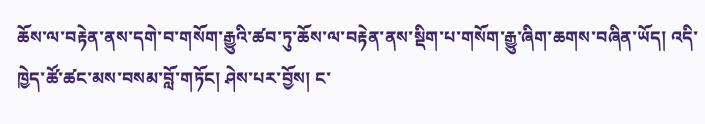ཆོས་ལ་བརྟེན་ནས་དགེ་བ་གསོག་རྒྱུའི་ཚབ་ཏུ་ཆོས་ལ་བརྟེན་ནས་སྡིག་པ་གསོག་རྒྱུ་ཞིག་ཆགས་བཞིན་ཡོད། འདི་ཁྱེད་ཚོ་ཚང་མས་བསམ་བློ་གཏོང། ཤེས་པར་བྱོས། ང་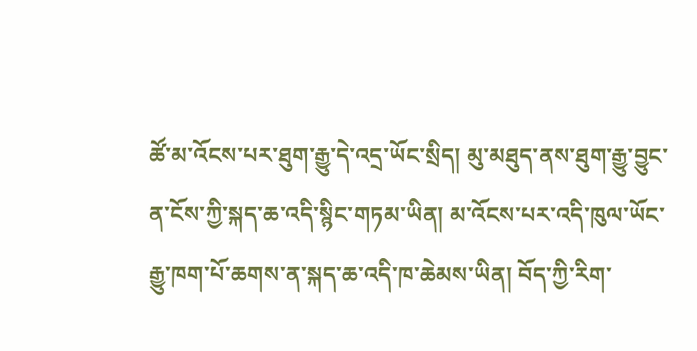ཚོ་མ་འོངས་པར་ཐུག་རྒྱུ་དེ་འདྲ་ཡོང་སྲིད། མུ་མཐུད་ནས་ཐུག་རྒྱུ་བྱུང་ན་ངོས་ཀྱི་སྐད་ཆ་འདི་སྙིང་གཏམ་ཡིན། མ་འོངས་པར་འདི་ཁུལ་ཡོང་རྒྱུ་ཁག་པོ་ཆགས་ན་སྐད་ཆ་འདི་ཁ་ཆེམས་ཡིན། བོད་ཀྱི་རིག་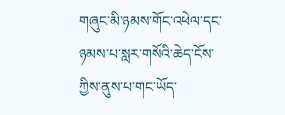གཞུང་མི་ཉམས་གོང་འཕེལ་དང་ཉམས་པ་སླར་གསོའི་ཆེད་ངོས་ཀྱིས་ནུས་པ་གང་ཡོད་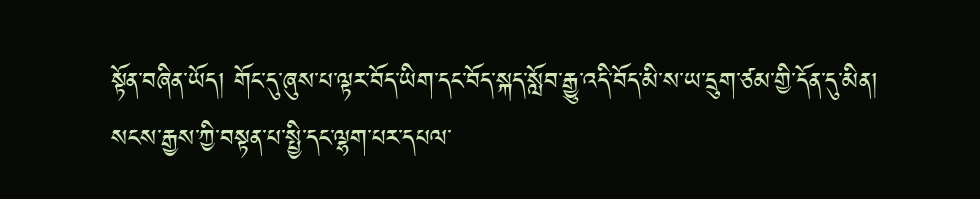སྟོན་བཞིན་ཡོད། གོང་དུ་ཞུས་པ་ལྟར་བོད་ཡིག་དང་བོད་སྐད་སློབ་རྒྱུ་འདི་བོད་མི་ས་ཡ་དྲུག་ཙམ་གྱི་དོན་དུ་མིན།
སངས་རྒྱས་ཀྱི་བསྟན་པ་སྤྱི་དང་ལྷག་པར་དཔལ་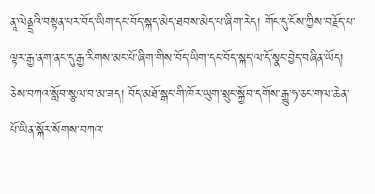ནཱ་ལེནྡྲའི་བསྟན་པར་བོད་ཡིག་དང་བོད་སྐད་མེད་ཐབས་མེད་པ་ཞིག་རེད། གོང་དུ་ངོས་ཀྱིས་བརྗོད་པ་ལྟར་རྒྱ་ནག་ནང་དུ་རྒྱ་རིགས་མང་པོ་ཞིག་གིས་བོད་ཡིག་དང་བོད་སྐད་ལ་དོ་སྣང་བྱེད་བཞིན་ཡོད། ཅེས་བཀའ་སློབ་སྩལ་བ་མ་ཟད། བོད་མཐོ་སྒང་གི་ཁོར་ཡུག་སྲུང་སྐྱོབ་དགོས་རྒྱུ་ཧ་ཅང་གལ་ཆེན་པོ་ཡིན་སྐོར་སོགས་བཀའ་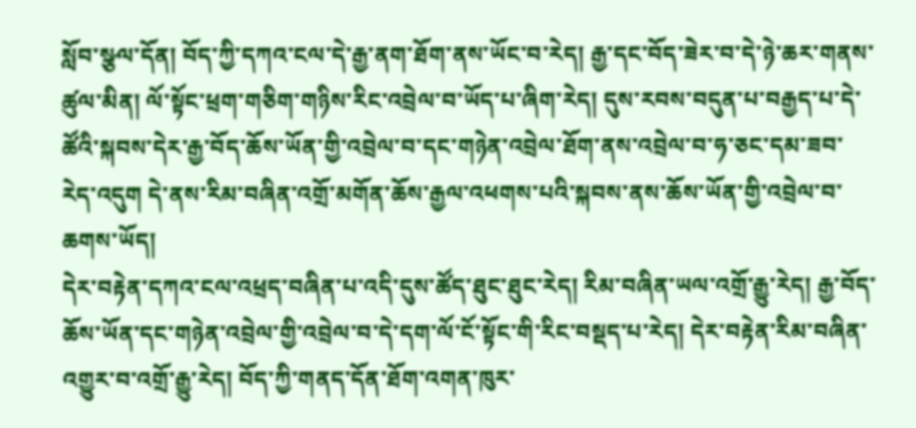སློབ་སྩལ་དོན། བོད་ཀྱི་དཀའ་ངལ་དེ་རྒྱ་ནག་ཐོག་ནས་ཡོང་བ་རེད། རྒྱ་དང་བོད་ཟེར་བ་དེ་ཉེ་ཆར་གནས་ཚུལ་མིན། ལོ་སྟོང་ཕྲག་གཅིག་གཉིས་རིང་འབྲེལ་བ་ཡོད་པ་ཞིག་རེད། དུས་རབས་བདུན་པ་བརྒྱད་པ་དེ་ཚོའི་སྐབས་དེར་རྒྱ་བོད་ཆོས་ཡོན་གྱི་འབྲེལ་བ་དང་གཉེན་འབྲེལ་ཐོག་ནས་འབྲེལ་བ་ཧ་ཅང་དམ་ཟབ་རེད་འདུག དེ་ནས་རིམ་བཞིན་འགྲོ་མགོན་ཆོས་རྒྱལ་འཕགས་པའི་སྐབས་ནས་ཆོས་ཡོན་གྱི་འབྲེལ་བ་ཆགས་ཡོད།
དེར་བརྟེན་དཀའ་ངལ་འཕྲད་བཞིན་པ་འདི་དུས་ཚོད་ཐུང་ཐུང་རེད། རིམ་བཞིན་ཡལ་འགྲོ་རྒྱུ་རེད། རྒྱ་བོད་ཆོས་ཡོན་དང་གཉེན་འབྲེལ་གྱི་འབྲེལ་བ་དེ་དག་ལོ་ངོ་སྟོང་གི་རིང་བསྡད་པ་རེད། དེར་བརྟེན་རིམ་བཞིན་འགྱུར་བ་འགྲོ་རྒྱུ་རེད། བོད་ཀྱི་གནད་དོན་ཐོག་འགན་ཁུར་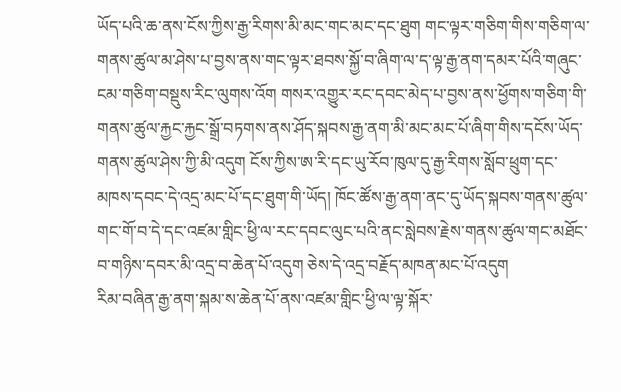ཡོད་པའི་ཆ་ནས་ངོས་ཀྱིས་རྒྱ་རིགས་མི་མང་གང་མང་དང་ཐུག གང་ལྟར་གཅིག་གིས་གཅིག་ལ་གནས་ཚུལ་མ་ཤེས་པ་བྱས་ནས་གང་ལྟར་ཐབས་སྐྱོ་བ་ཞིག་ལ་ད་ལྟ་རྒྱ་ནག་དམར་པོའི་གཞུང་ངམ་གཅིག་བསྡུས་རིང་ལུགས་འོག གསར་འགྱུར་རང་དབང་མེད་པ་བྱས་ནས་ཕྱོགས་གཅིག་གི་གནས་ཚུལ་རྐྱང་རྐྱང་སྒྲོ་བཏགས་ནས་ཤོད་སྐབས་རྒྱ་ནག་མི་མང་མང་པོ་ཞིག་གིས་དངོས་ཡོད་གནས་ཚུལ་ཤེས་ཀྱི་མི་འདུག ངོས་ཀྱིས་ཨ་རི་དང་ཡུ་རོབ་ཁུལ་དུ་རྒྱ་རིགས་སློབ་ཕྲུག་དང་མཁས་དབང་དེ་འདྲ་མང་པོ་དང་ཐུག་གི་ཡོད། ཁོང་ཚོས་རྒྱ་ནག་ནང་དུ་ཡོད་སྐབས་གནས་ཚུལ་གང་གོ་བ་དེ་དང་འཛམ་གླིང་ཕྱི་ལ་རང་དབང་ལུང་པའི་ནང་སླེབས་རྗེས་གནས་ཚུལ་གང་མཐོང་བ་གཉིས་དབར་མི་འདྲ་བ་ཆེན་པོ་འདུག ཅེས་དེ་འདྲ་བརྗོད་མཁན་མང་པོ་འདུག
རིམ་བཞིན་རྒྱ་ནག་སྐམ་ས་ཆེན་པོ་ནས་འཛམ་གླིང་ཕྱི་ལ་ལྟ་སྐོར་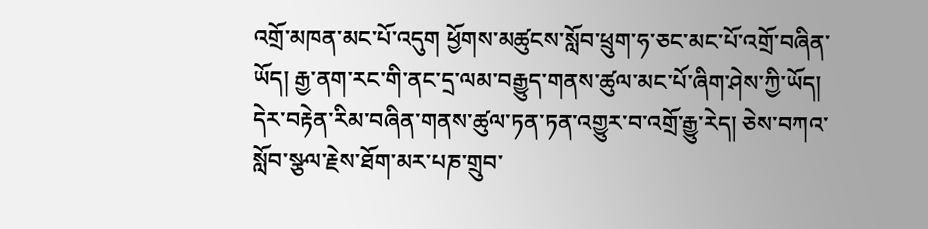འགྲོ་མཁན་མང་པོ་འདུག ཕྱོགས་མཚུངས་སློབ་ཕྲུག་ཧ་ཅང་མང་པོ་འགྲོ་བཞིན་ཡོད། རྒྱ་ནག་རང་གི་ནང་དྲ་ལམ་བརྒྱུད་གནས་ཚུལ་མང་པོ་ཞིག་ཤེས་ཀྱི་ཡོད། དེར་བརྟེན་རིམ་བཞིན་གནས་ཚུལ་ཏན་ཏན་འགྱུར་བ་འགྲོ་རྒྱུ་རེད། ཅེས་བཀའ་སློབ་སྩལ་རྗེས་ཐོག་མར་པཎ་གྲུབ་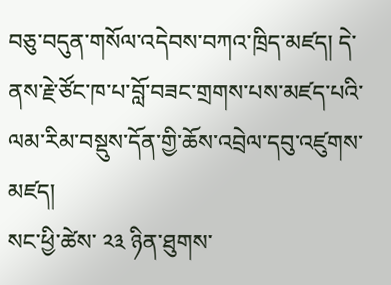བཅུ་བདུན་གསོལ་འདེབས་བཀའ་ཁྲིད་མཛད། དེ་ནས་རྗེ་ཙོང་ཁ་པ་བློ་བཟང་གྲགས་པས་མཛད་པའི་ལམ་རིམ་བསྡུས་དོན་གྱི་ཆོས་འབྲེལ་དབུ་འཛུགས་མཛད།
སང་ཕྱི་ཚེས་ ༢༣ ཉིན་ཐུགས་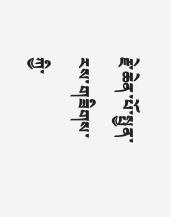རྗེ་ཆེན་པོ་སྤྱན་རས་གཟིགས་ཀྱི་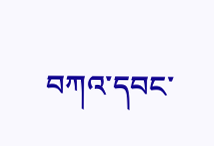བཀའ་དབང་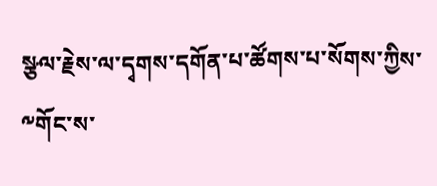སྩལ་རྗེས་ལ་དྭགས་དགོན་པ་ཚོགས་པ་སོགས་ཀྱིས་༸གོང་ས་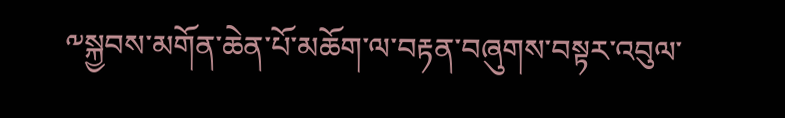༸སྐྱབས་མགོན་ཆེན་པོ་མཆོག་ལ་བརྟན་བཞུགས་བསྟར་འབུལ་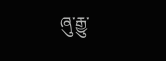ཞུ་རྒྱུ་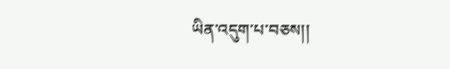ཡིན་འདུག་པ་བཅས།།